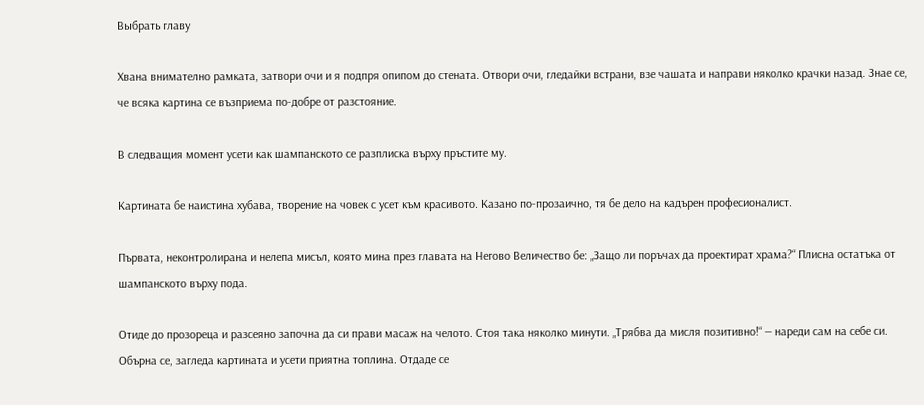Выбрать главу

Хвана внимателно рамката, затвори очи и я подпря опипом до стената. Отвори очи, гледайки встрани, взе чашата и направи няколко крачки назад. Знае се, че всяка картина се възприема по-добре от разстояние.

В следващия момент усети как шампанското се разплиска върху пръстите му.

Картината бе наистина хубава, творение на човек с усет към красивото. Казано по-прозаично, тя бе дело на кадърен професионалист.

Първата, неконтролирана и нелепа мисъл, която мина през главата на Негово Величество бе: „Защо ли поръчах да проектират храма?“ Плисна остатъка от шампанското върху пода.

Отиде до прозореца и разсеяно започна да си прави масаж на челото. Стоя така няколко минути. „Трябва да мисля позитивно!“ — нареди сам на себе си. Обърна се, загледа картината и усети приятна топлина. Отдаде се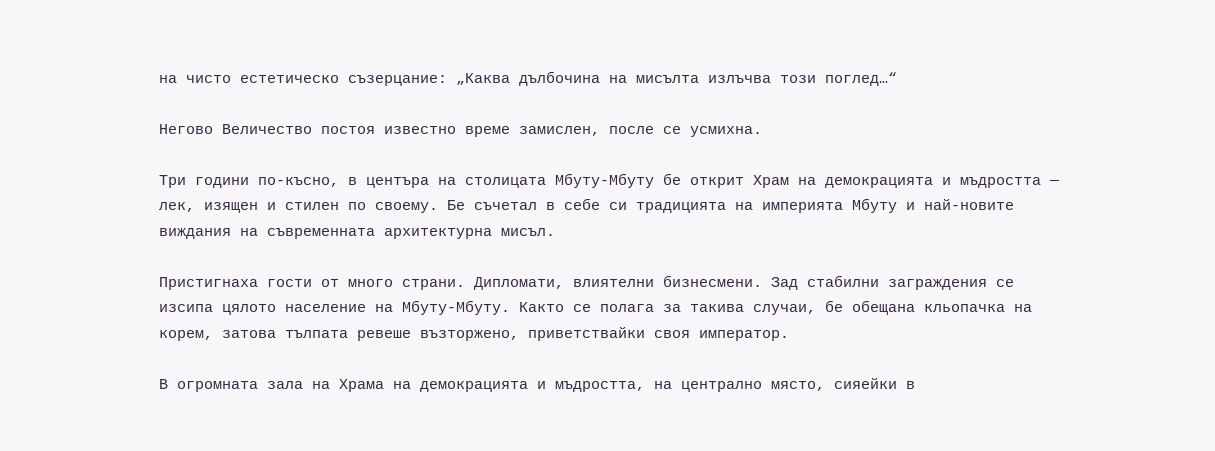на чисто естетическо съзерцание: „Каква дълбочина на мисълта излъчва този поглед…“

Негово Величество постоя известно време замислен, после се усмихна.

Три години по-късно, в центъра на столицата Мбуту-Мбуту бе открит Храм на демокрацията и мъдростта — лек, изящен и стилен по своему. Бе съчетал в себе си традицията на империята Мбуту и най-новите виждания на съвременната архитектурна мисъл.

Пристигнаха гости от много страни. Дипломати, влиятелни бизнесмени. Зад стабилни заграждения се изсипа цялото население на Мбуту-Мбуту. Както се полага за такива случаи, бе обещана кльопачка на корем, затова тълпата ревеше възторжено, приветствайки своя император.

В огромната зала на Храма на демокрацията и мъдростта, на централно място, сияейки в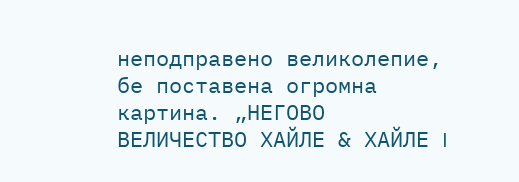неподправено великолепие, бе поставена огромна картина. „НЕГОВО ВЕЛИЧЕСТВО ХАЙЛЕ & ХАЙЛЕ I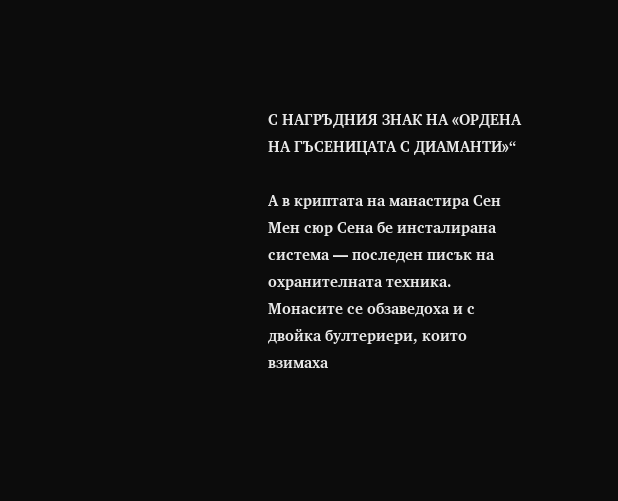С НАГРЪДНИЯ ЗНАК НА «ОРДЕНА НА ГЪСЕНИЦАТА С ДИАМАНТИ»“

А в криптата на манастира Сен Мен сюр Сена бе инсталирана система — последен писък на охранителната техника. Монасите се обзаведоха и с двойка бултериери, които взимаха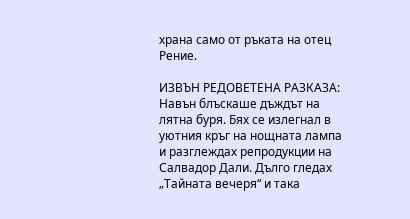храна само от ръката на отец Рение.

ИЗВЪН РЕДОВЕТЕНА РАЗКАЗА: Навън блъскаше дъждът на лятна буря. Бях се излегнал в уютния кръг на нощната лампа и разглеждах репродукции на Салвадор Дали. Дълго гледах „Тайната вечеря“ и така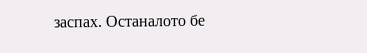заспах. Останалото бе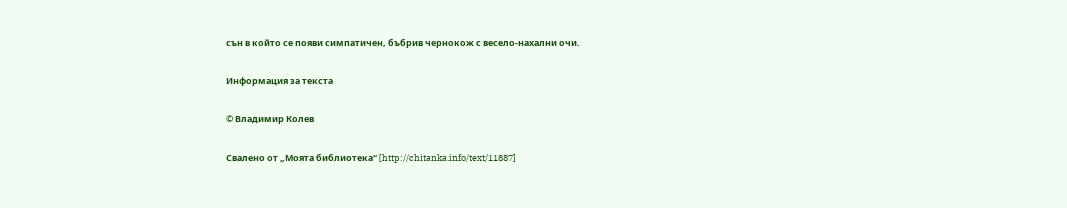сън в който се появи симпатичен, бъбрив чернокож с весело-нахални очи.

Информация за текста

© Владимир Колев

Свалено от „Моята библиотека“ [http://chitanka.info/text/11887]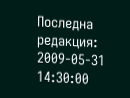Последна редакция: 2009-05-31 14:30:00